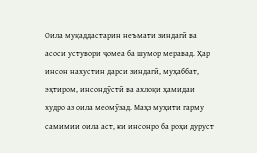Оила муқаддастарин неъмати зиндагӣ ва асоси устувори ҷомеа ба шумор меравад. Ҳар инсон нахустин дарси зиндагӣ, муҳаббат, эҳтиром, инсондӯстӣ ва ахлоқи ҳамидаи худро аз оила меомӯзад. Маҳз муҳити гарму самимии оила аст, ки инсонро ба роҳи дуруст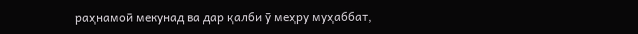раҳнамоӣ мекунад ва дар қалби ӯ меҳру муҳаббат,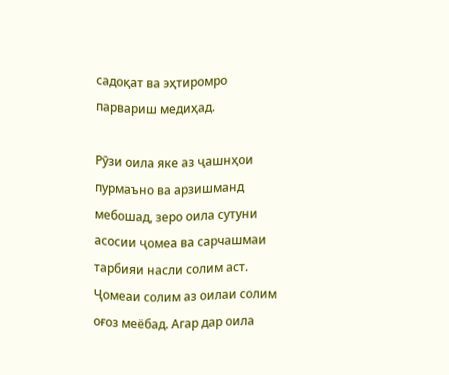садоқат ва эҳтиромро парвариш медиҳад.

Рӯзи оила яке аз ҷашнҳои пурмаъно ва арзишманд мебошад, зеро оила сутуни асосии ҷомеа ва сарчашмаи тарбияи насли солим аст. Ҷомеаи солим аз оилаи солим оғоз меёбад. Агар дар оила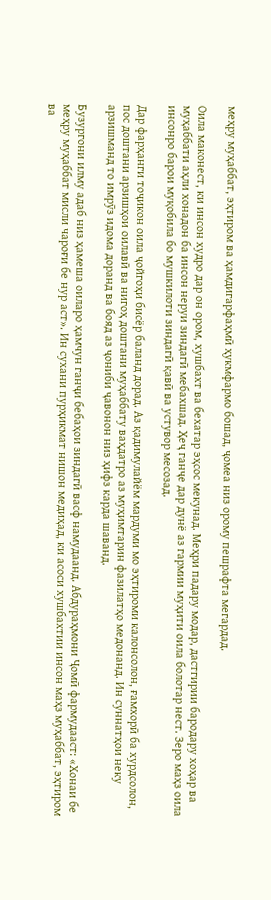меҳру муҳаббат, эҳтиром ва ҳамдигарфаҳмӣ ҳукмфармо бошад, ҷомеа низ орому пешрафта мегардад.

Оила маконест, ки инсон худро дар он ором, хушбахт ва бехатар эҳсос мекунад. Меҳри падару модар, дастгирии бародару хоҳар ва муҳаббати аҳли хонадон ба инсон неруи зиндагӣ мебахшад. Ҳеҷ ганҷе дар дунё аз гармии муҳити оила болотар нест. Зеро маҳз оила инсонро барои муқобила бо мушкилоти зиндагӣ қавӣ ва устувор месозад.

Дар фарҳанги тоҷикон оила ҷойгоҳи бисёр баланд дорад. Аз қадимулайём мардуми мо эҳтироми калонсолон, ғамхорӣ ба хурдсолон, пос доштани арзишҳои оилавӣ ва нигоҳ доштани муҳаббату ваҳдатро аз муҳимтарин фазилатҳо медонанд. Ин суннатҳои неку арзишманд то имрӯз идома доранд ва бояд аз ҷониби ҷавонон низ ҳифз карда шаванд.

Бузургони илму адаб низ ҳамеша оиларо ҳамчун ганҷи бебаҳои зиндагӣ васф намудаанд. Абдураҳмони Ҷомӣ фармудааст: «Хонаи бе меҳру муҳаббат мисли чароғи бе нур аст». Ин сухани пурҳикмат нишон медиҳад, ки асоси хушбахтии инсон маҳз муҳаббат, эҳтиром ва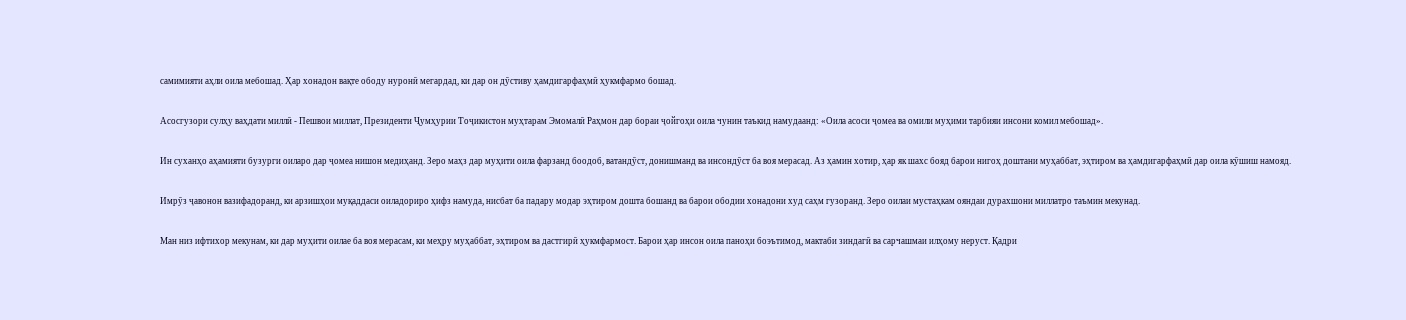самимияти аҳли оила мебошад. Ҳар хонадон вақте ободу нуронӣ мегардад, ки дар он дӯстиву ҳамдигарфаҳмӣ ҳукмфармо бошад.

Асосгузори сулҳу ваҳдати миллӣ - Пешвои миллат, Президенти Ҷумҳурии Тоҷикистон муҳтарам Эмомалӣ Раҳмон дар бораи ҷойгоҳи оила чунин таъкид намудаанд: «Оила асоси ҷомеа ва омили муҳими тарбияи инсони комил мебошад».

Ин суханҳо аҳамияти бузурги оиларо дар ҷомеа нишон медиҳанд. Зеро маҳз дар муҳити оила фарзанд боодоб, ватандӯст, донишманд ва инсондӯст ба воя мерасад. Аз ҳамин хотир, ҳар як шахс бояд барои нигоҳ доштани муҳаббат, эҳтиром ва ҳамдигарфаҳмӣ дар оила кӯшиш намояд.

Имрӯз ҷавонон вазифадоранд, ки арзишҳои муқаддаси оиладориро ҳифз намуда, нисбат ба падару модар эҳтиром дошта бошанд ва барои ободии хонадони худ саҳм гузоранд. Зеро оилаи мустаҳкам ояндаи дурахшони миллатро таъмин мекунад.

Ман низ ифтихор мекунам, ки дар муҳити оилае ба воя мерасам, ки меҳру муҳаббат, эҳтиром ва дастгирӣ ҳукмфармост. Барои ҳар инсон оила паноҳи боэътимод, мактаби зиндагӣ ва сарчашмаи илҳому неруст. Қадри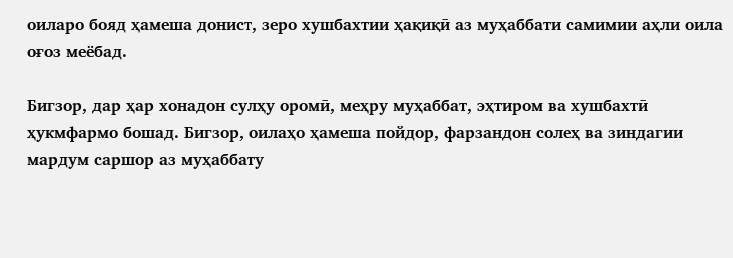оиларо бояд ҳамеша донист, зеро хушбахтии ҳақиқӣ аз муҳаббати самимии аҳли оила оғоз меёбад.

Бигзор, дар ҳар хонадон сулҳу оромӣ, меҳру муҳаббат, эҳтиром ва хушбахтӣ ҳукмфармо бошад. Бигзор, оилаҳо ҳамеша пойдор, фарзандон солеҳ ва зиндагии мардум саршор аз муҳаббату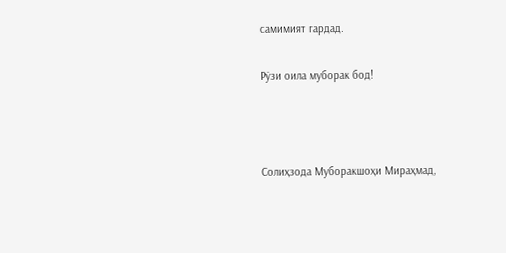самимият гардад.

Рӯзи оила муборак бод!



Солиҳзода Муборакшоҳи Мираҳмад,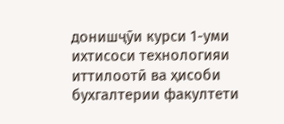донишҷӯи курси 1-уми ихтисоси технологияи иттилоотӣ ва ҳисоби бухгалтерии факултети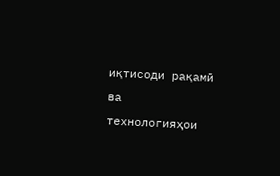иқтисоди рақамӣ ва технологияҳои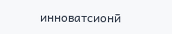инноватсионӣ